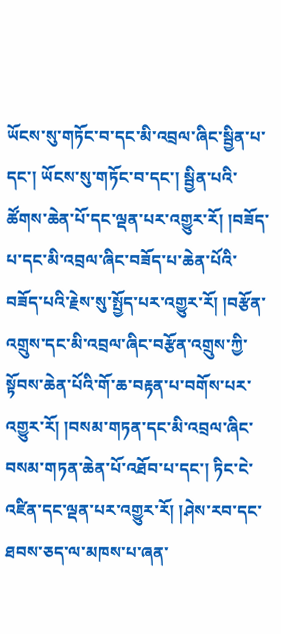ཡོངས་སུ་གཏོང་བ་དང་མི་འབྲལ་ཞིང་སྦྱིན་པ་དང་། ཡོངས་སུ་གཏོང་བ་དང་། སྦྱིན་པའི་ཚོགས་ཆེན་པོ་དང་ལྡན་པར་འགྱུར་རོ། །བཟོད་པ་དང་མི་འབྲལ་ཞིང་བཟོད་པ་ཆེན་པོའི་བཟོད་པའི་རྗེས་སུ་སྤྱོད་པར་འགྱུར་རོ། །བརྩོན་འགྲུས་དང་མི་འབྲལ་ཞིང་བརྩོན་འགྲུས་ཀྱི་སྟོབས་ཆེན་པོའི་གོ་ཆ་བརྟན་པ་བགོས་པར་འགྱུར་རོ། །བསམ་གཏན་དང་མི་འབྲལ་ཞིང་བསམ་གཏན་ཆེན་པོ་འཐོབ་པ་དང་། ཏིང་ངེ་འཛིན་དང་ལྡན་པར་འགྱུར་རོ། །ཤེས་རབ་དང་ཐབས་ཅད་ལ་མཁས་པ་ཞན་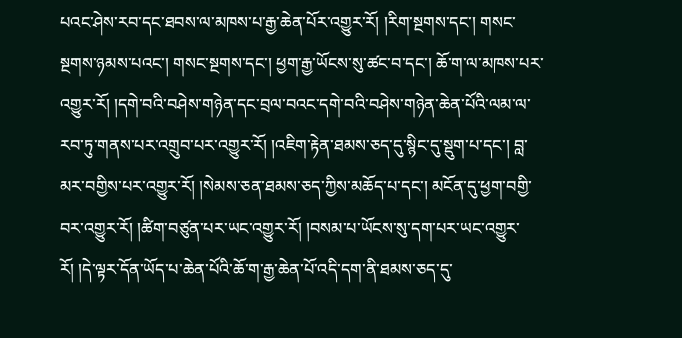པའང་ཤེས་རབ་དང་ཐབས་ལ་མཁས་པ་རྒྱ་ཆེན་པོར་འགྱུར་རོ། །རིག་སྔགས་དང་། གསང་སྔགས་ཉམས་པའང་། གསང་སྔགས་དང་། ཕྱག་རྒྱ་ཡོངས་སུ་ཚང་བ་དང་། ཆོ་ག་ལ་མཁས་པར་འགྱུར་རོ། །དགེ་བའི་བཤེས་གཉེན་དང་བྲལ་བའང་དགེ་བའི་བཤེས་གཉེན་ཆེན་པོའི་ལམ་ལ་རབ་ཏུ་གནས་པར་འགྲུབ་པར་འགྱུར་རོ། །འཇིག་རྟེན་ཐམས་ཅད་དུ་སྙིང་དུ་སྡུག་པ་དང་། བླ་མར་བགྱིས་པར་འགྱུར་རོ། །སེམས་ཅན་ཐམས་ཅད་ཀྱིས་མཆོད་པ་དང་། མངོན་དུ་ཕྱག་བགྱི་བར་འགྱུར་རོ། །ཚིག་བཙུན་པར་ཡང་འགྱུར་རོ། །བསམ་པ་ཡོངས་སུ་དག་པར་ཡང་འགྱུར་རོ། །དེ་ལྟར་དོན་ཡོད་པ་ཆེན་པོའི་ཆོ་ག་རྒྱ་ཆེན་པོ་འདི་དག་ནི་ཐམས་ཅད་དུ་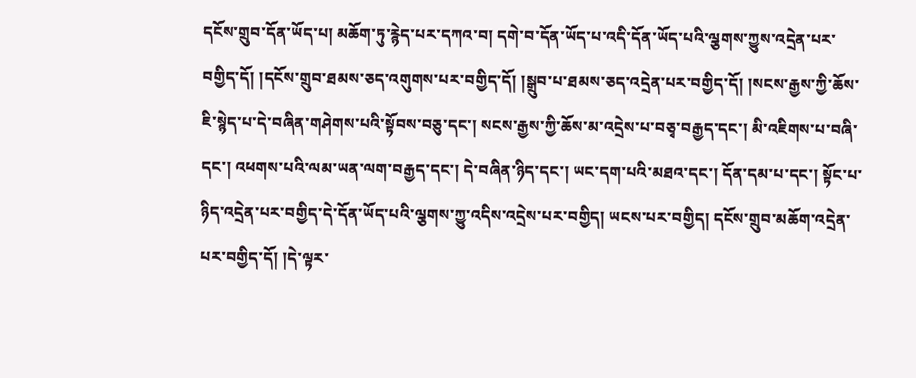དངོས་གྲུབ་དོན་ཡོད་པ། མཆོག་ཏུ་རྙེད་པར་དཀའ་བ། དགེ་བ་དོན་ཡོད་པ་འདི་དོན་ཡོད་པའི་ལྕགས་ཀྱུས་འདྲེན་པར་བགྱིད་དོ། །དངོས་གྲུབ་ཐམས་ཅད་འགུགས་པར་བགྱིད་དོ། །སྒྲུབ་པ་ཐམས་ཅད་འདྲེན་པར་བགྱིད་དོ། །སངས་རྒྱས་ཀྱི་ཆོས་ཇི་སྙེད་པ་དེ་བཞིན་གཤེགས་པའི་སྟོབས་བཅུ་དང་། སངས་རྒྱས་ཀྱི་ཆོས་མ་འདྲེས་པ་བཅྭ་བརྒྱད་དང་། མི་འཇིགས་པ་བཞི་དང་། འཕགས་པའི་ལམ་ཡན་ལག་བརྒྱད་དང་། དེ་བཞིན་ཉིད་དང་། ཡང་དག་པའི་མཐའ་དང་། དོན་དམ་པ་དང་། སྟོང་པ་ཉིད་འདྲེན་པར་བགྱིད་དེ་དོན་ཡོད་པའི་ལྕགས་ཀྱུ་འདིས་འདྲེས་པར་བགྱིད། ཡངས་པར་བགྱིད། དངོས་གྲུབ་མཆོག་འདྲེན་པར་བགྱིད་དོ། །དེ་ལྟར་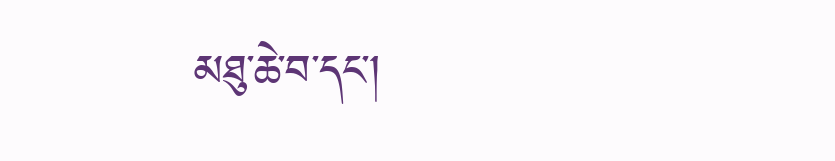མཐུ་ཆེ་བ་དང་།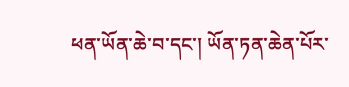ཕན་ཡོན་ཆེ་བ་དང་། ཡོན་ཏན་ཆེན་པོར་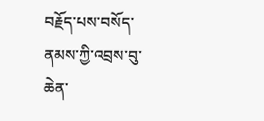བརྗོད་པས་བསོད་ནམས་ཀྱི་འབྲས་བུ་ཆེན་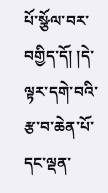པོ་སྩོལ་བར་བགྱིད་དོ། །དེ་ལྟར་དགེ་བའི་རྩ་བ་ཆེན་པོ་དང་ལྡན་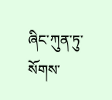ཞིང་ཀུན་ཏུ་སོགས་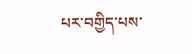པར་བགྱིད་པས་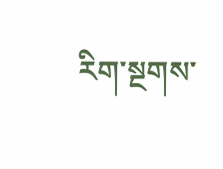རིག་སྔགས་